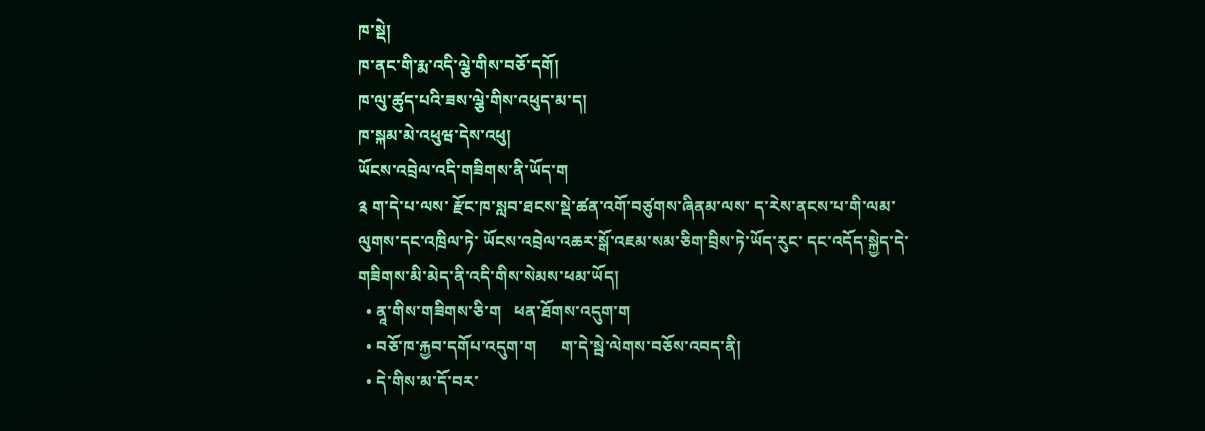ཁ་སྡེ།
ཁ་ནང་གི་རྨ་འདི་ལྕེ་གིས་བཅོ་དགོ།
ཁ་ལུ་ཚུད་པའི་ཟས་ལྕེ་གིས་འཕུད་མ་ད།
ཁ་སྐམ་མེ་འཕུཝ་དེས་འཕུ།
ཡོངས་འབྲེལ་འདི་གཟིགས་ནི་ཡོད་ག
༉ ག་དེ་པ་ལས་ རྫོང་ཁ་སླབ་ཐངས་སྡེ་ཚན་འགོ་བཙུགས་ཞིནམ་ལས་ ད་རེས་ནངས་པ་གི་ལམ་ལུགས་དང་འཁྲིལ་ཏེ་ ཡོངས་འབྲེལ་འཆར་སྒོ་འཇམ་སམ་ཅིག་བྲིས་ཏེ་ཡོད་རུང་ དང་འདོད་སྐྱེད་དེ་གཟིགས་མི་མེད་ནི་འདི་གིས་སེམས་ཕམ་ཡོད།
  • ནཱ་གིས་གཟིགས་ཅི་ག   ཕན་ཐོགས་འདུག་ག
  • བཅོ་ཁ་རྐྱབ་དགོཔ་འདུག་ག      ག་དེ་སྦེ་ལེགས་བཅོས་འབད་ནི།
  • དེ་གིས་མ་དོ་བར་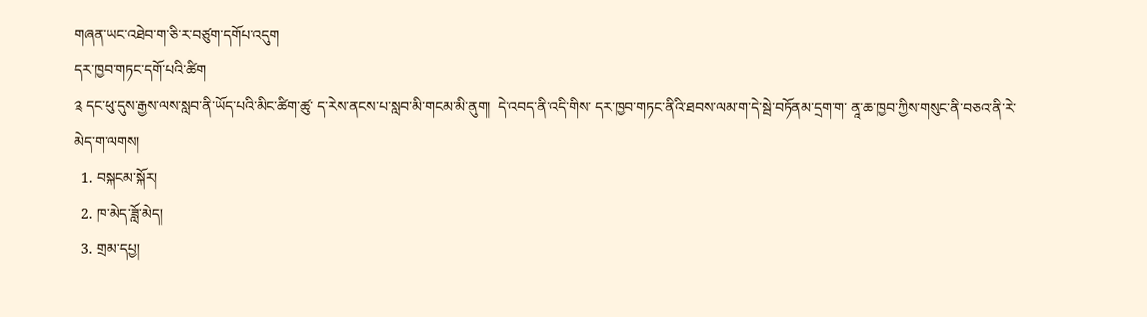གཞན་ཡང་འཐེབ་ག་ཅི་ར་བཙུག་དགོཔ་འདུག
དར་ཁྱབ་གཏང་དགོ་པའི་ཚིག
༉ དང་ཕུ་དུས་རྒྱས་ལས་སླབ་ནི་ཡོད་པའི་མིང་ཚིག་ཚུ་ ད་རེས་ནངས་པ་སླབ་མི་གངམ་མི་ནུག།  དེ་འབད་ནི་འདི་གིས་ དར་ཁྱབ་གཏང་ནིའི་ཐབས་ལམ་ག་དེ་སྦེ་བཏོནམ་དྲག་ག་ ནཱ་ཆ་ཁྱབ་ཀྱིས་གསུང་ནི་བཅའ་ནི་རེ་མེད་ག་ལགས།
  1. བསྐངམ་སྐོར།
  2. ཁ་མེད་ཟློ་མེད།
  3. གྲམ་དཔྱ།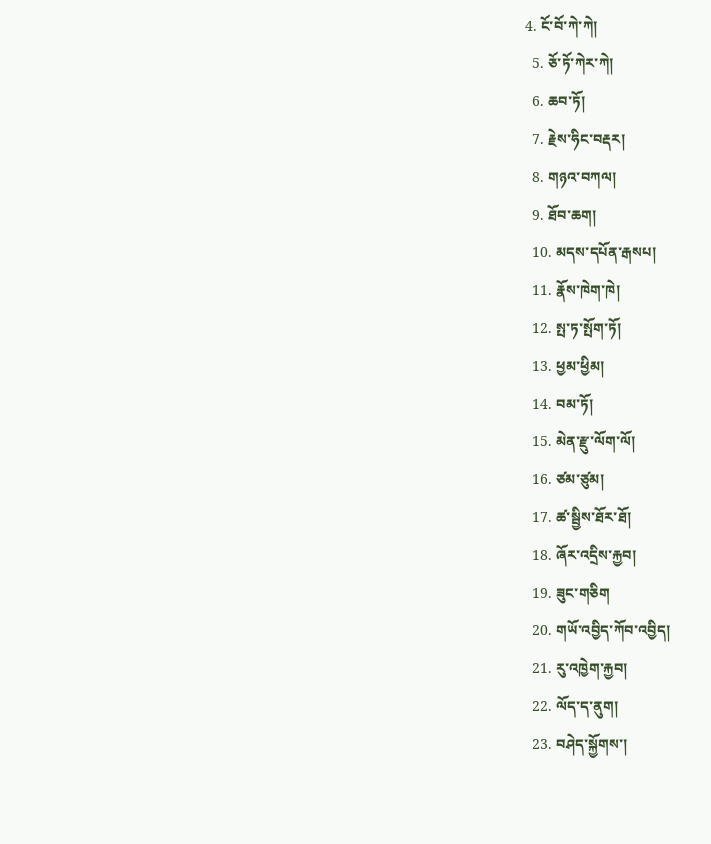4. ངོ་བོ་ཀེ་ཀེ།
  5. ཅོ་ཏོ་ཀེར་ཀེ།
  6. ཆབ་ཏོ།
  7. རྗེས་ཧིང་བརྡར།
  8. གཉའ་བཀལ།
  9. ཐོབ་ཆག།
  10. མདས་དཔོན་རྒསཔ།
  11. རྣོས་ཁེག་ཁེ།
  12. སྤ་ཏ་སྤོག་ཏོ།
  13. ཕྱམ་ཕྱིམ།
  14. བམ་ཏོ།
  15. མེན་རྫུ་ལོག་ལོ།
  16. ཙམ་ཙུམ།
  17. ཚ་སྦྱིས་ཐོར་ཐོ།
  18. ཞོར་འདྲིས་རྐྱབ།
  19. ཟུང་གཅིག
  20. གཡོ་འབྱིད་ཀོབ་འབྱིད།
  21. རུ་འཁྱེག་རྐྱབ།
  22. ལོད་ད་ནུག།
  23. བཤེད་སྐྱོགས་།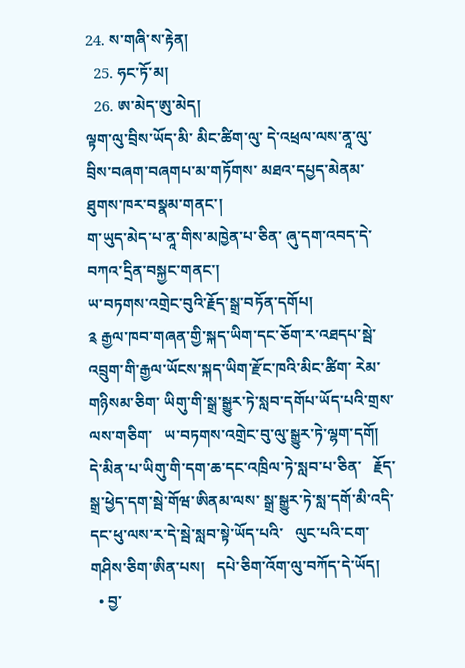24. ས་གཞི་ས་རྟེན།
  25. ཧང་ཏོ་མ།
  26. ཨ་མེད་ཨུ་མེད།
ལྟག་ལུ་བྲིས་ཡོད་མི་ མིང་ཚིག་ལུ་ དེ་འཕྲལ་ལས་ནཱ་ལུ་བྲིས་བཞག་བཞགཔ་མ་གཏོགས་ མཐའ་དཔྱད་མེནམ་ཐུགས་ཁར་བསྣམ་གནང་།
ག་ཡུད་མེད་པ་ནཱ་གིས་མཁྱེན་པ་ཅིན་ ཞུ་དག་འབད་དེ་བཀའ་དྲིན་བསྐྱང་གནང་།
ཡ་བཏགས་འགྲེང་བུའི་རྗོད་སྒྲ་བཏོན་དགོཔ།
༉ རྒྱལ་ཁབ་གཞན་གྱི་སྐད་ཡིག་དང་ཅོག་ར་འཐདཔ་སྦེ་   འབྲུག་གི་རྒྱལ་ཡོངས་སྐད་ཡིག་རྫོང་ཁའི་མིང་ཚིག་ རེམ་གཉིསམ་ཅིག་ ཡིགུ་གི་སྒྲ་སྒྱུར་ཏེ་སླབ་དགོཔ་ཡོད་པའི་གྲས་ལས་གཅིག་   ཡ་བཏགས་འགྲེང་བུ་ལུ་སྒྱུར་ཏེ་ལྷག་དགོ།  དེ་མིན་པ་ཡིགུ་གི་དག་ཆ་དང་འཁྲིལ་ཏེ་སླབ་པ་ཅིན་   རྗོད་སྒྲ་ཕྱེད་དག་སྦེ་གོཝ་ཨིནམ་ལས་ སྒྲ་སྒྱུར་ཏེ་སླ་དགོ་མི་འདི་ དང་ཕུ་ལས་ར་དེ་སྦེ་སླབ་སྟེ་ཡོད་པའི་   ལུང་པའི་ངག་གཤིས་ཅིག་ཨིན་པས།   དཔེ་ཅིག་འོག་ལུ་བཀོད་དེ་ཡོད།
  • བྱ་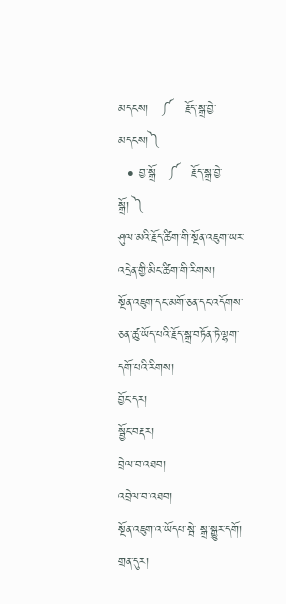མདངས།   ༼   རྗོད་སྒྲ་བྱེ་མདངས།༽
  • བྱ་སྒྲོ   ༼   རྗོད་སྒྲ་བྱེ་སྒྲོ། ༽
ཤུལ་མའི་རྗོད་ཚིག་གི་སྔོན་འཇུག་ཡར་འདྲེན་གྱི་མིང་ཚིག་གི་རིགས།
སྔོན་འཇུག་དང་མགོ་ཅན་དང་འདོགས་ཅན་ཚུ་ཡོད་པའི་རྗོད་སྒྲ་བཏོན་ཏེ་ལྷག་དགོ་པའི་རིགས།
བྱོང་དར།
སྦྱོང་བརྡར།
བྲེལ་བ་འཐབ།
འབྲེལ་བ་འཐབ།
སྔོན་འཇུག་འ་ཡོདཔ་སྦེ་ སྒྲ་སྒྱུར་དགོ།
གྲན་དུར།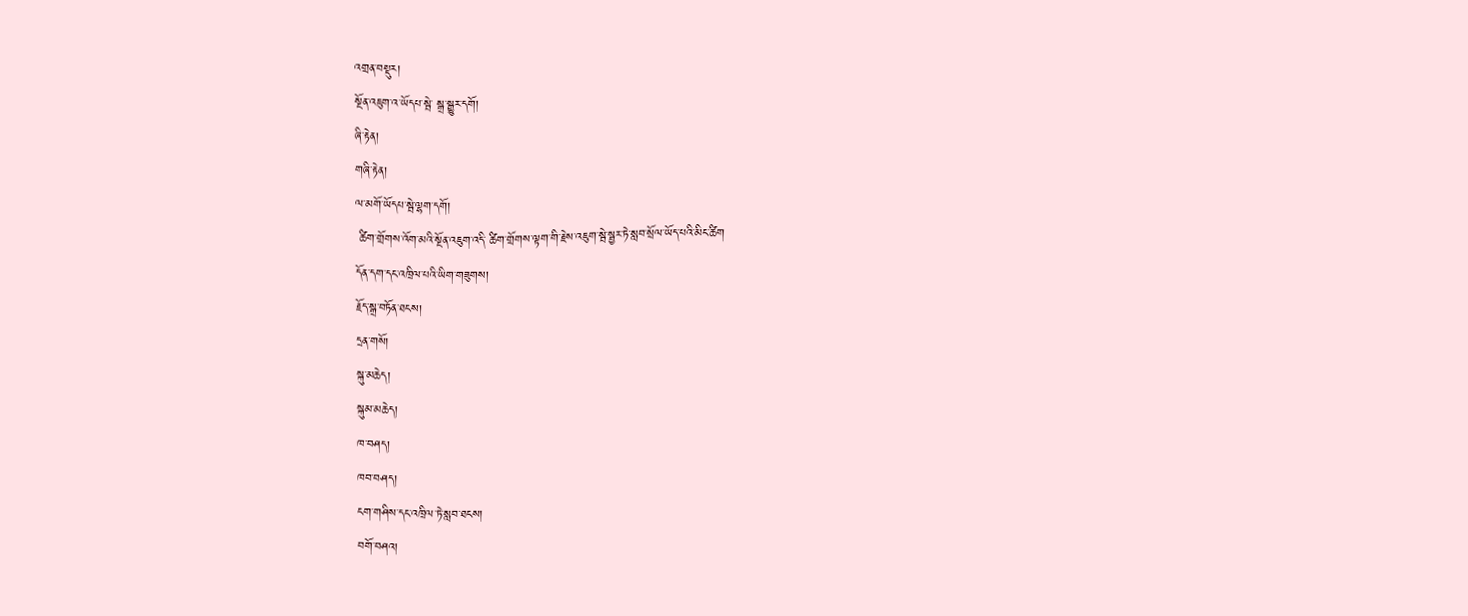འགྲན་བསྡུར།
སྔོན་འཇུག་འ་ཡོདཔ་སྦེ་ སྒྲ་སྒྱུར་དགོ།
ཞི་རྟེན།
གཞི་རྟེན།
ལ་མགོ་ཡོདཔ་སྦེ་ལྷག་དགོ།
 ཚིག་གྲོགས་འོག་མའི་སྔོན་འཇུག་འདི་ ཚིག་གྲོགས་ལྟག་གི་རྗེས་འཇུག་སྦེ་སྦྱར་ཏེ་སླབ་སྲོལ་ཡོད་པའི་མིང་ཚིག
དོན་དག་དང་འཁྲིལ་པའི་ཡིག་གཟུགས།
རྗོད་སྒྲ་བཏོན་ཐངས།
དྲན་གསོ།
སྐུ་མཆེད།
སྐུམ་མཆེད།
ཁ་བཤད།
ཁབ་བཤད།
ངག་གཤིས་དང་འཁྲིལ་ཏེ་སླབ་ཐངས།
བགོ་བཤའ།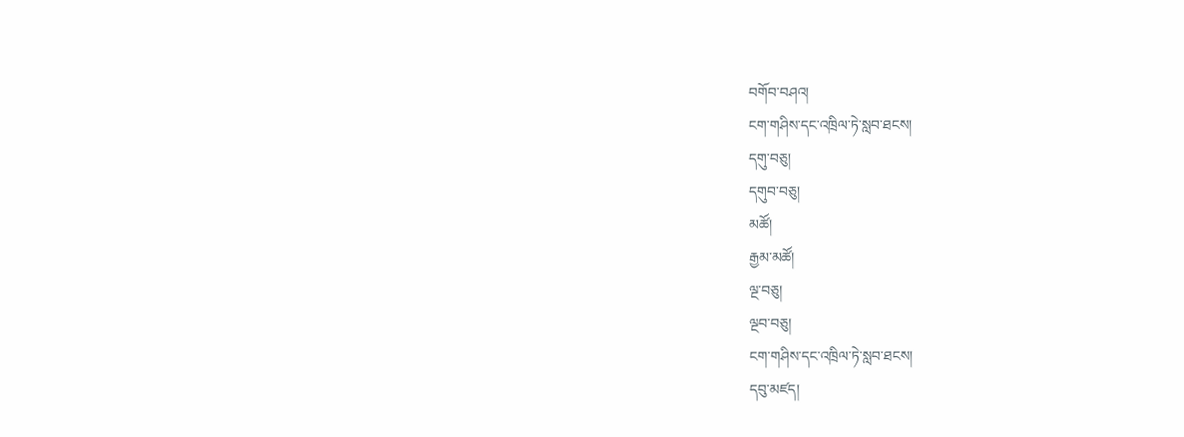བགོབ་བཤའ།
ངག་གཤིས་དང་འཁྲིལ་ཏེ་སླབ་ཐངས།
དགུ་བཅུ།
དགུབ་བཅུ།
མཚོ།
རྒྱམ་མཚོ།
ལྔ་བཅུ།
ལྔབ་བཅུ།
ངག་གཤིས་དང་འཁྲིལ་ཏེ་སླབ་ཐངས།
དབུ་མཛད།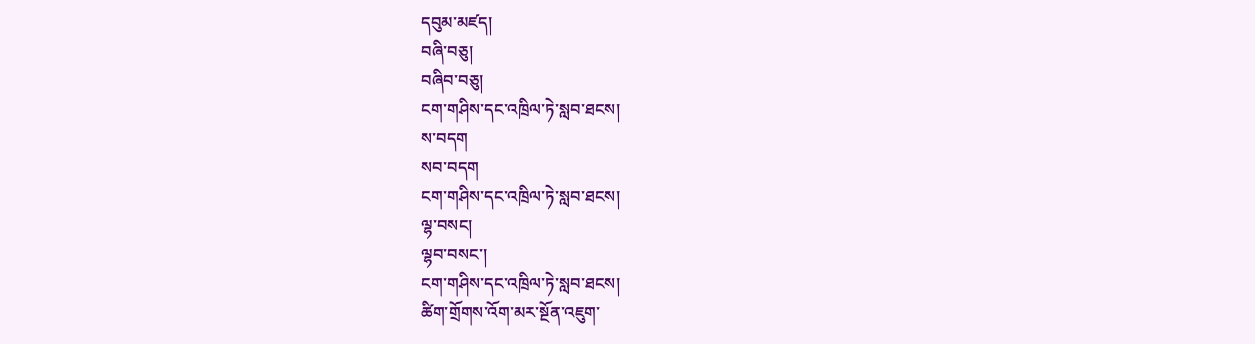དབུམ་མཛད།
བཞི་བཅུ།
བཞིབ་བཅུ།
ངག་གཤིས་དང་འཁྲིལ་ཏེ་སླབ་ཐངས།
ས་བདག
སབ་བདག
ངག་གཤིས་དང་འཁྲིལ་ཏེ་སླབ་ཐངས།
ལྷ་བསང།
ལྷབ་བསང་།
ངག་གཤིས་དང་འཁྲིལ་ཏེ་སླབ་ཐངས།
ཚིག་གྲོགས་འོག་མར་སྔོན་འཇུག་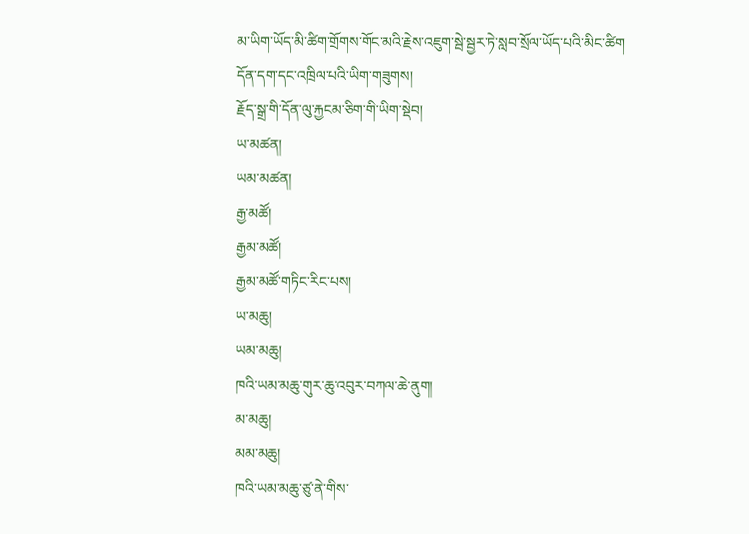མ་ཡིག་ཡོད་མི་ཚིག་གྲོགས་གོང་མའི་རྗེས་འཇུག་སྦེ་སྦྱར་ཏེ་སླབ་སྲོལ་ཡོད་པའི་མིང་ཚིག
དོན་དག་དང་འཁྲིལ་པའི་ཡིག་གཟུགས།
རྗོད་སྒྲ་གི་དོན་ལུ་རྐྱངམ་ཅིག་གི་ཡིག་སྡེབ།
ཡ་མཚན།
ཡམ་མཚན།
རྒྱ་མཚོ།
རྒྱམ་མཚོ།
རྒྱམ་མཚོ་གཏིང་རིང་པས།
ཡ་མཆུ།
ཡམ་མཆུ།
ཁའི་ཡམ་མཆུ་གུར་ཆུ་འབུར་བཀལ་ཆེ་ནུག།
མ་མཆུ།
མམ་མཆུ།
ཁའི་ཡམ་མཆུ་ཙུ་ནེ་གིས་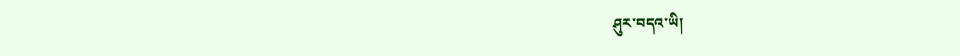ཤུར་བདའ་ཡི།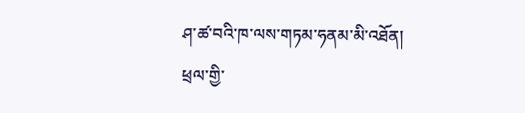ཤ་ཚ་བའི་ཁ་ལས་གཏམ་ཧནམ་མི་འཐོན།
ཕྲལ་གྱི་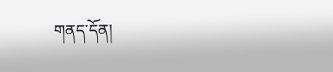གནད་དོན།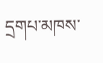དྲགཔ་མཁས་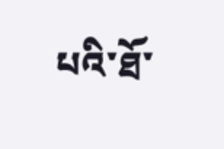པའི་ཐོ་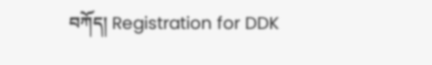བཀོད། Registration for DDK